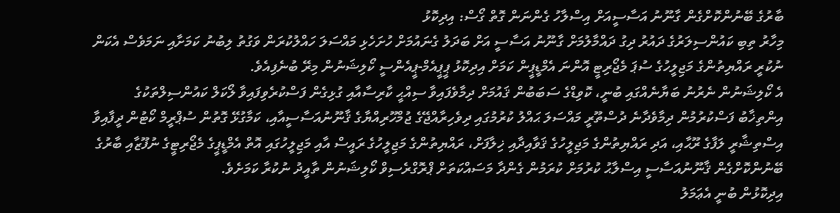ބާރުގެ ބޭނުންކޮށްގެން ގާނޫނު އަސާސީއަށް އިސްލާހު ގެންނަން ގޮތް ގޯސް: އިދިކޮޅު
މިހާރު ތިބި ކައުންސިލަރުގެ ދައުރު ދިގު ދައްމާލުމަށް ގާނޫނު އަސާސީ އަށް ބަދަލު ގެނައުމަށް ހުށަހެޅި މައްސަލަ ހައްލުކުރަން ވަގުތު ލިބުނު ކަމަށާއި ނަމަވެސް އެކަން ނުކުރީ ރައްޔިތުންގެ މަޖިލީހުގެ ސުޕަ މެޖޯރިޓީ އޮންނަ އެމްޑީޕީން ކަމަށް އިދިކޮޅު ޕީޕީއެމް-ޕީއެންސީ ކޯލިޝަނުން މިރޭ ބުނެފިއެވެ.
އެ ކޯލިޝަނުން ނެރުނު ބަޔާނެއްގައި ބުނީ، ކޮވިޑްގެ ސަބަބުން ޤައުމަށް ދިމާވެފައިވާ ސިއްޙީ ކާރިސާއާއި ގުޅިގެން ފަސްކުރެވިފައިވާ ލޯކަލް ކައުންސިލްތަކުގެ އިންތިޚާބު ފަސްކުރުމުން ދިމާވެދާނެ ދުސްތޫރީ މައްސަލަ ޙައްލު ކުރުމުގައި ދިވެހިރާއްޖޭގެ ޖުމްހޫރިއްޔާގެ ޤާނޫނުއަސާސީއާއި، ކަމާގުޅޭ ގޮތުން ސުޕްރީމް ކޯޓުން ދީފާއިވާ އިސްތިޝާރީ ލަފާގެ ރޫޙާއި، އަދި ރައްޔިތުންގެ މަޖިލީހުގެ ޤަވާއިދާއި ޚިލާފަށް، ރައްޔިތުންގެ މަޖިލީހުގެ ރައީސް އާއި މަޖިލީހުގައި އޮތް އެމްޑީޕީގެ މެޖޯރިޓީގެ ނުފޫޒާއި ބާރުގެ ބޭނުންކޮށްގެން ޤާނޫނުއަސާސީ އިސްލާޙު ކުރުމަށް ކުރަމުން ގެންދާ މަސައްކަތަށް ޕްރޮގްރެސިވް ކޯލިޝަނުން ތާއީދު ނުކުރާ ކަމަށެވެ.
އިދިކޮޅުން ބުނީ އެޢަމަލު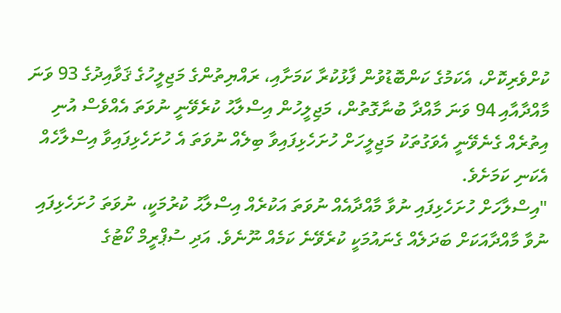ކުށްވެރިކޮށް، އެކަމުގެ ކަންބޮޑުވުން ފާޅުކުރާ ކަމަށާއި، ރައްޔިތުންގެ މަޖިލީހުގެ ޤަވާއިދުގެ 93 ވަނަ މާއްދާއާއި 94 ވަނަ މާއްދާ ބުނާގޮތުން، މަޖިލީހުން އިސްލާޙު ކުރެވޭނީ ނުވަތަ އެއްވެސް އުނި އިތުރެއް ގެނެވޭނީ އެވަގުތަކު މަޖިލީހަށް ހުށަހެޅިފައިވާ ބިލެއް ނުވަތަ އެ ހުށަހެޅިފައިވާ އިސްލާހެއް އެކަނި ކަމަށެވެ.
"އިސްލާހަށް ހުށަހެޅިފައި ނުވާ މާއްދާއެއް ނުވަތަ އަކުރެއް އިސްލާޙު ކުރުމަކީ، ނުވަތަ ހުށަހެޅިފައި ނުވާ މާއްދާއަކަށް ބަދަލެއް ގެނައުމަކީ ކުރެވޭނެ ކަމެއް ނޫނެވެ. އަދި ސުޕްރީމް ކޯޓުގެ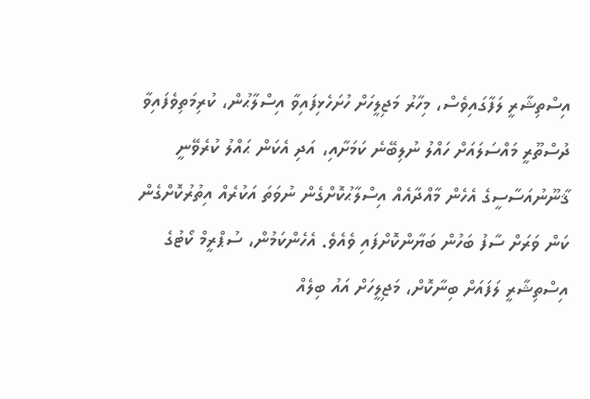އިސްތިޝާރީ ލަފާގައިވެސް، މިހާރު މަޖިލީހަށް ހުށަހެޅިފައިވާ އިސްލާޙުން، ކުރިމަތިވެފައިވާ ދުސްތޫރީ މައްސަލައަށް ހައްލު ނުލިބޭނެ ކަމަށާއި، އަދި އެކަން ޙައްލު ކުރެވޭނީ ޤާނޫނުއަސާސީގެ އެހެން މާއްދާއެއް އިސްލާޙުކޮށްގެން ނުވަތަ އަކުރެއް އިތުރުކޮށްގެން ކަން ވަރަށް ސާފު ބަހުން ބަޔާންކޮށްފައި ވެއެވެ. އެހެންކަމުން، ސުޕްރީމް ކޯޓުގެ އިސްތިޝާރީ ލަފައަށް ބިނާކޮށް، މަޖިލީހަށް އައު ބިލެއް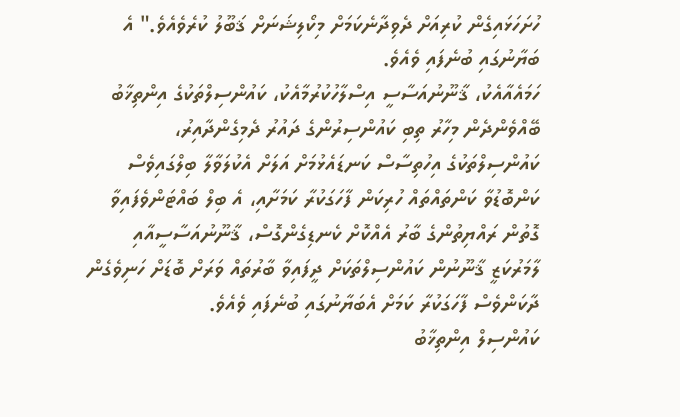ހުށަހަޅައިގެން ކުރިއަށް ދެވިދާނެކަމަށް މިކޯލިޝަނަށް ޤަބޫލު ކުރެވެއެވެ." އެ ބަޔާނުގައި ބުނެފައި ވެއެވެ.
ހަމައެއާއެކު، ޤާނޫނުއަސާސީ އިސްލާހުކުރުމާއެކު، ކައުންސިލްތަކުގެ އިންތިޚާބު ބޭއްވެންދެން މިހާރު ތިބި ކައުންސިރުންގެ ދައުރު ދެމިގެންދާއިރު، ކައުންސިލްތަކުގެ އިހުތިސާސް ކަނޑައެޅުމަށް އަލަށް އެކުލަވާލާ ބިލްގައިވެސް ކަންބޮޑުވާ ކަންތައްތައް ހުރިކަން ފާހަގަކުރާ ކަމަށާއި، އެ ބިލް ބައްޓަންވެފައިވާ ގޮތުން ރައްޔިތުންގެ ބާރު އެއްކޮށް ކެނޑިގެންގޮސް، ޤާނޫނުއަސާސީއާއި ލާމަރުކަޒީ ޤާނޫނުން ކައުންސިލްތަކަށް ދީފައިވާ ބާރުތައް ވަރަށް ބޮޑަށް ހަނިވެގެން ދާކަންވެސް ފާހަގަކުރާ ކަމަށް އެބަޔާނުގައި ބުނެފައި ވެއެވެ.
ކައުންސިލް އިންތިޚާބު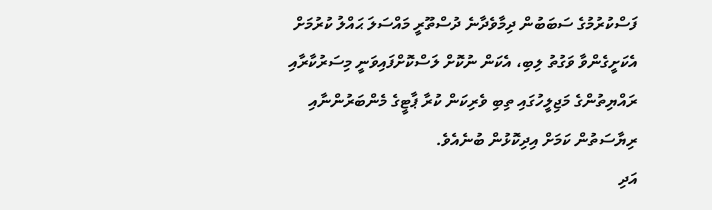ފަސްކުރުމުގެ ސަބަބުން ދިމާވެދާނެ ދުސްތޫރީ މައްސަލަ ޙައްލު ކުރުމަށް އެކަށީގެންވާ ވަގުތު ލިބި، އެކަން ނުކޮށް ލަސްކޮށްފައިވަނީ މިސަރުކާރާއި ރައްޔިތުންގެ މަޖިލީހުގައި ތިބި ވެރިކަން ކުރާ ޕާޓީގެ މެންބަރުންނާއި ރިޔާސަތުން ކަމަށް އިދިކޮޅުން ބުނެއެވެ.
އަދި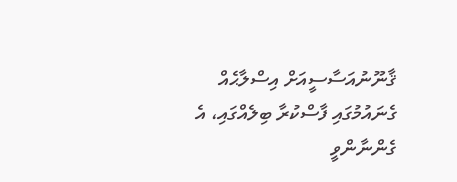ޤާނޫނުއަސާސީއަށް އިސްލާޙެއް ގެނައުމުގައި ފާސްކުރާ ބިލެއްގައި، އެ ގެންނާންވީ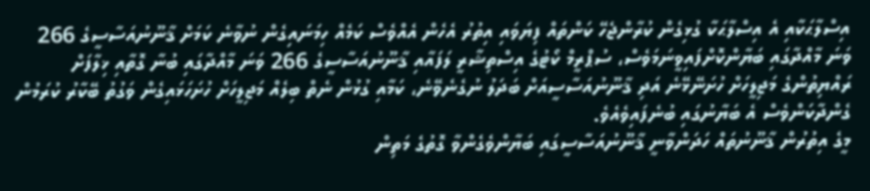އިސްލާޙަކާއި އެ އިސްލާޙަކާ ގުޅިގެން ކުރާންޖެހޭ ކަންތައް ފިޔަވައި އިތުރު އެހެން އެއްވެސް ކަމެއް ހިމަނައިގެން ނުވާނެ ކަމަށް ޤާނޫނުއަސާސީގެ 266 ވަނަ މާއްދާގައި ބަޔާންކޮށްފައިވީނަމަވެސް، ސުޕްރީމް ކޯޓުގެ އިސްތިޝާރީ ލަފައާއި ޤާނޫނުއަސާސީގެ 266 ވަނަ މާއްދާގައި ބުނާ ގޮތާއި ޚިލާފަށް ރައްޔިތުންގެ މަޖިލީހަށް ހުށަނޭޅޭނެ އަދި ޤާނޫނުއަސާސީއަށް ބަދަލު ނުގެނެވޭނެ، ކަމާއި ގުޅުން ނެތް ބިލެއް މަޖިލީހަށް ހުށަހަޅައިގެން ވަގުތު ބޭކާރު ކުރަމުން ގެންދާކަންވެސް އެ ބަޔާނުގައި ބުނެފައިވެއެވެ.
މީގެ އިތުރުން ޤާނޫނުތައް ހަދަންވާނީ ޤާނޫނުއަސާސީގައި ބަޔާންވެގެންވާ ގޮތުގެ މަތިން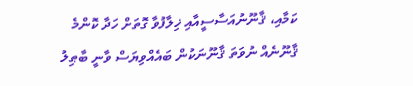ކަމާއި، ޤާނޫނުއަސާސީއާއި ޚިލާފުވާ ގޮތަށް ހަދާ ކޮންމެ ޤާނޫނެއް ނުވަތަ ޤާނޫނަކުން ބައެއްވިޔަސް ވާނީ ބާޠިލު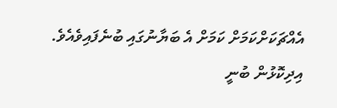އެއްޗަކަށްކަމަށް ކަމަށް އެ ބަޔާނުގައި ބުނެފައިވެއެވެ.
އިދިކޮޅުން ބުނީ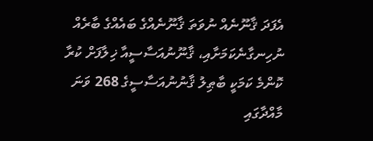އެފަދަ ޤާނޫނެއް ނުވަތަ ޤާނޫނެއްގެ ބައެއްގެ ބާރެއް ނުހިނގާނެކަމަށާއި، ޤާނޫނުއަސާސީއާ ޚިލާފަށް ކުރާ ކޮންމެ ކަމަކީ ބާޠިލު ޤާނުނުއަސާސީގެ 268 ވަނަ މާއްދާގައި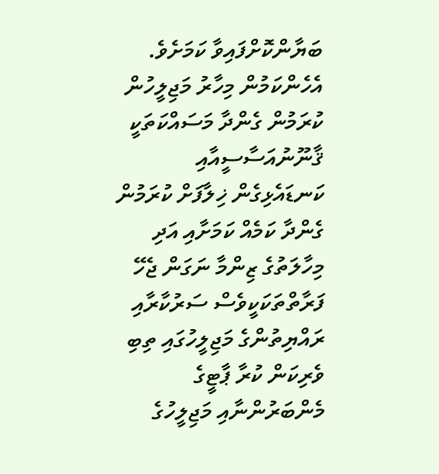ބަޔާންކޮށްފައިވާ ކަމަށެވެ. އެހެންކަމުން މިހާރު މަޖިލީހުން ކުރަމުން ގެންދާ މަސައްކަތަކީ ޤާނޫނުއަސާސީއާއި ކަނޑައެޅިގެން ޚިލާފަށް ކުރަމުން ގެންދާ ކަމެއް ކަމަށާއި އަދި މިހާލަތުގެ ޒިންމާ ނަގަން ޖެހޭ ފަރާތްތަކަކީވެސް ސަރުކާރާއި ރައްޔިތުންގެ މަޖިލީހުގައި ތިބި ވެރިކަން ކުރާ ޕާޓީގެ މެންބަރުންނާއި މަޖިލީހުގެ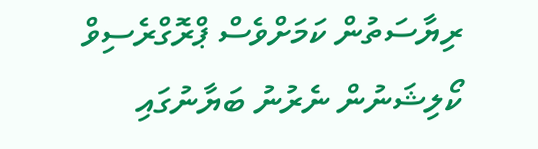ރިޔާސަތުން ކަމަށްވެސް ޕްރޮގްރެސިވް ކޯލިޝަނުން ނެރުނު ބަޔާނުގައި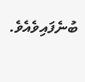ބުނެފައިވެއެވެ.